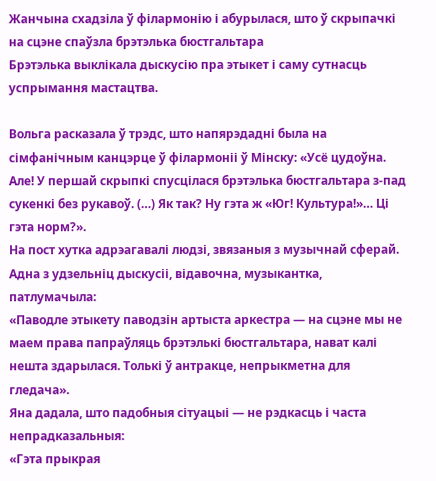Жанчына схадзіла ў філармонію і абурылася, што ў скрыпачкі на сцэне спаўзла брэтэлька бюстгальтара
Брэтэлька выклікала дыскусію пра этыкет і саму сутнасць успрымання мастацтва.

Вольга расказала ў трэдс, што напярэдадні была на сімфанічным канцэрце ў філармоніі ў Мінску: «Усё цудоўна. Але! У першай скрыпкі спусцілася брэтэлька бюстгальтара з-пад сукенкі без рукавоў. (…) Як так? Ну гэта ж «Юг! Культура!»… Ці гэта норм?».
На пост хутка адрэагавалі людзі, звязаныя з музычнай сферай. Адна з удзельніц дыскусіі, відавочна, музыкантка, патлумачыла:
«Паводле этыкету паводзін артыста аркестра — на сцэне мы не маем права папраўляць брэтэлькі бюстгальтара, нават калі нешта здарылася. Толькі ў антракце, непрыкметна для гледача».
Яна дадала, што падобныя сітуацыі — не рэдкасць і часта непрадказальныя:
«Гэта прыкрая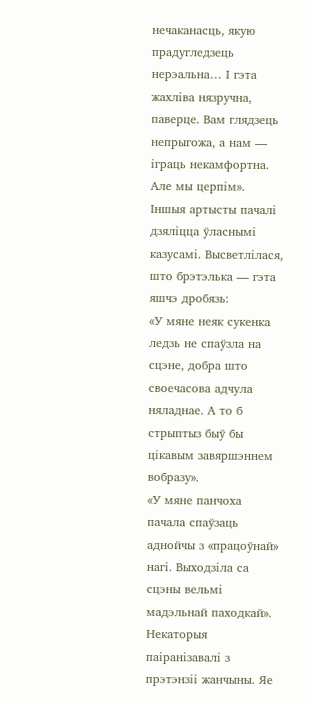нечаканасць, якую прадугледзець нерэальна… І гэта жахліва нязручна, паверце. Вам глядзець непрыгожа, а нам — іграць некамфортна. Але мы церпім».
Іншыя артысты пачалі дзяліцца ўласнымі казусамі. Высветлілася, што брэтэлька — гэта яшчэ дробязь:
«У мяне неяк сукенка ледзь не спаўзла на сцэне, добра што своечасова адчула няладнае. А то б стрыптыз быў бы цікавым завяршэннем вобразу».
«У мяне панчоха пачала спаўзаць аднойчы з «працоўнай» нагі. Выходзіла са сцэны вельмі мадэльнай паходкай».
Некаторыя паіранізавалі з прэтэнзіі жанчыны. Яе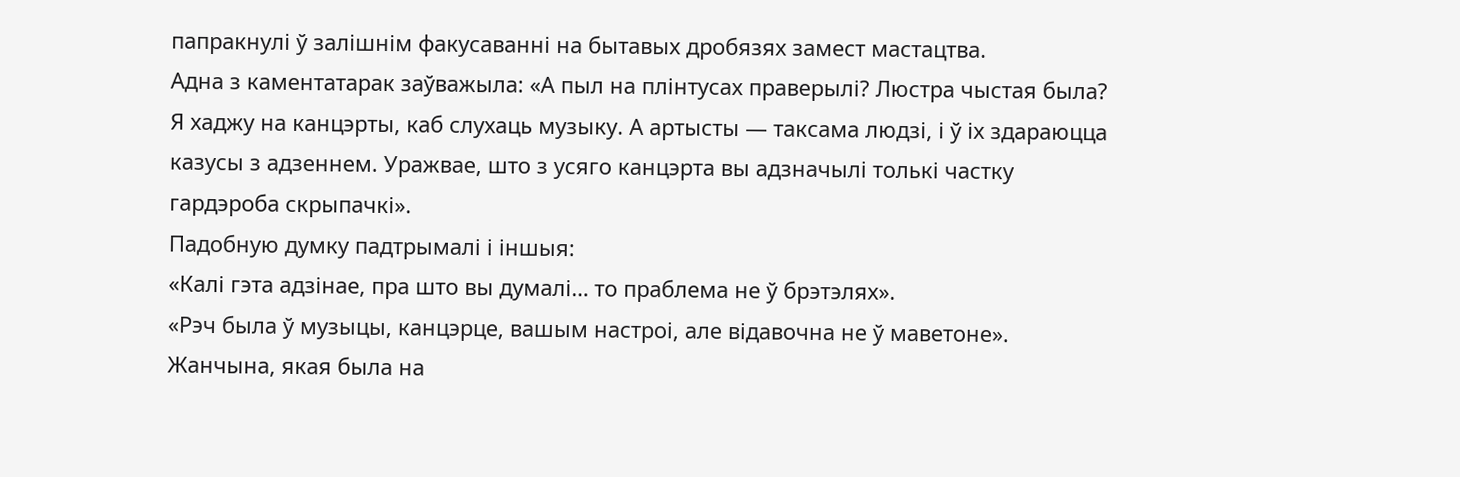папракнулі ў залішнім факусаванні на бытавых дробязях замест мастацтва.
Адна з каментатарак заўважыла: «А пыл на плінтусах праверылі? Люстра чыстая была? Я хаджу на канцэрты, каб слухаць музыку. А артысты — таксама людзі, і ў іх здараюцца казусы з адзеннем. Уражвае, што з усяго канцэрта вы адзначылі толькі частку гардэроба скрыпачкі».
Падобную думку падтрымалі і іншыя:
«Калі гэта адзінае, пра што вы думалі… то праблема не ў брэтэлях».
«Рэч была ў музыцы, канцэрце, вашым настроі, але відавочна не ў маветоне».
Жанчына, якая была на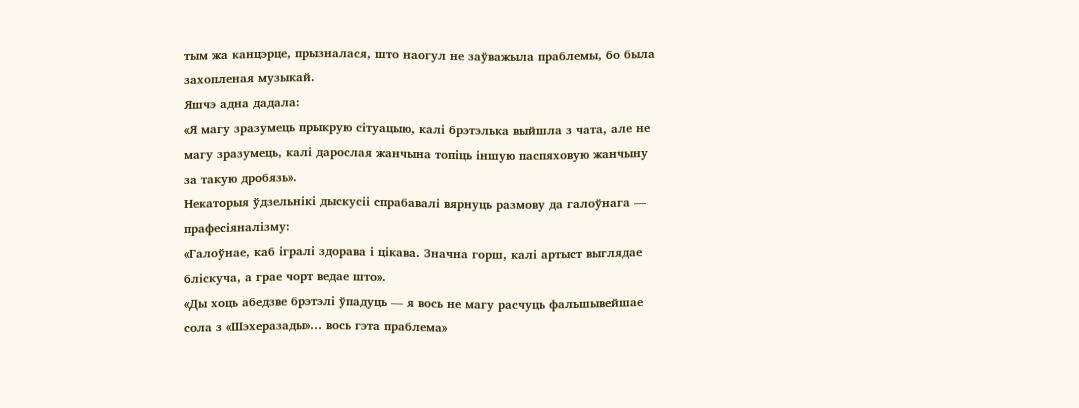тым жа канцэрце, прызналася, што наогул не заўважыла праблемы, бо была захопленая музыкай.
Яшчэ адна дадала:
«Я магу зразумець прыкрую сітуацыю, калі брэтэлька выйшла з чата, але не магу зразумець, калі дарослая жанчына топіць іншую паспяховую жанчыну за такую дробязь».
Некаторыя ўдзельнікі дыскусіі спрабавалі вярнуць размову да галоўнага — прафесіяналізму:
«Галоўнае, каб ігралі здорава і цікава. Значна горш, калі артыст выглядае бліскуча, а грае чорт ведае што».
«Ды хоць абедзве брэтэлі ўпадуць — я вось не магу расчуць фальшывейшае сола з «Шэхеразады»… вось гэта праблема»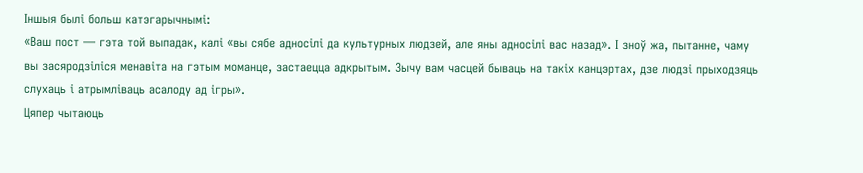Іншыя былі больш катэгарычнымі:
«Ваш пост — гэта той выпадак, калі «вы сябе адносілі да культурных людзей, але яны адносілі вас назад». І зноў жа, пытанне, чаму вы засяродзіліся менавіта на гэтым моманце, застаецца адкрытым. Зычу вам часцей бываць на такіх канцэртах, дзе людзі прыходзяць слухаць і атрымліваць асалоду ад ігры».
Цяпер чытаюць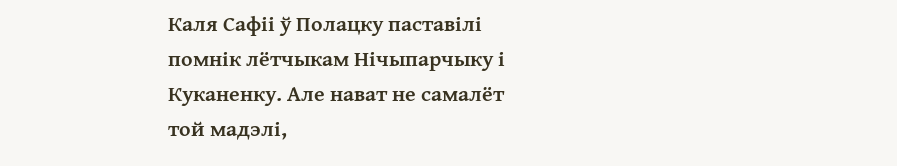Каля Сафіі ў Полацку паставілі помнік лётчыкам Нічыпарчыку і Куканенку. Але нават не самалёт той мадэлі,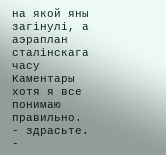на якой яны загінулі, а аэраплан сталінскага часу
Каментары
хотя я все понимаю правильно.
- здрасьте. -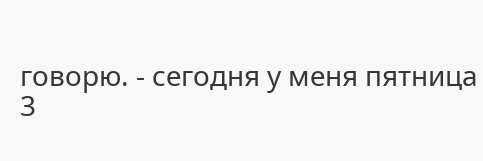говорю. - сегодня у меня пятница
3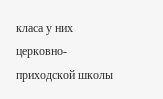класа у них церковно-приходской школы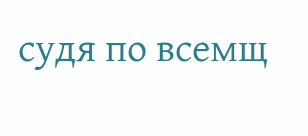судя по всемщ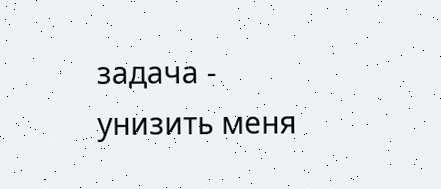задача - унизить меня